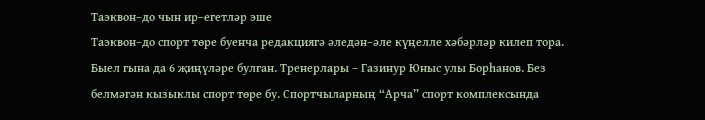Таэквон–до чын ир–егетләр эше
Таэквон–до спорт төре буенча редакциягә әледән–әле күңелле хәбәрләр килеп тора. Быел гына да 6 җиңүләре булган. Тренерлары – Газинур Юныс улы Борһанов. Без белмәгән кызыклы спорт төре бу. Спортчыларның “Арча” спорт комплексында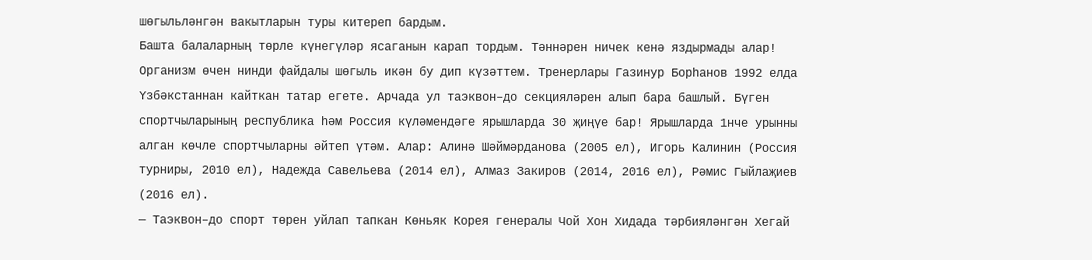шөгыльләнгән вакытларын туры китереп бардым.
Башта балаларның төрле күнегүләр ясаганын карап тордым. Тәннәрен ничек кенә яздырмады алар! Организм өчен нинди файдалы шөгыль икән бу дип күзәттем. Тренерлары Газинур Борһанов 1992 елда Үзбәкстаннан кайткан татар егете. Арчада ул таэквон–до секцияләрен алып бара башлый. Бүген спортчыларының республика һәм Россия күләмендәге ярышларда 30 җиңүе бар! Ярышларда 1нче урынны алган көчле спортчыларны әйтеп үтәм. Алар: Алинә Шәймәрданова (2005 ел), Игорь Калинин (Россия турниры, 2010 ел), Надежда Савельева (2014 ел), Алмаз Закиров (2014, 2016 ел), Рәмис Гыйлаҗиев (2016 ел).
— Таэквон–до спорт төрен уйлап тапкан Көньяк Корея генералы Чой Хон Хидада тәрбияләнгән Хегай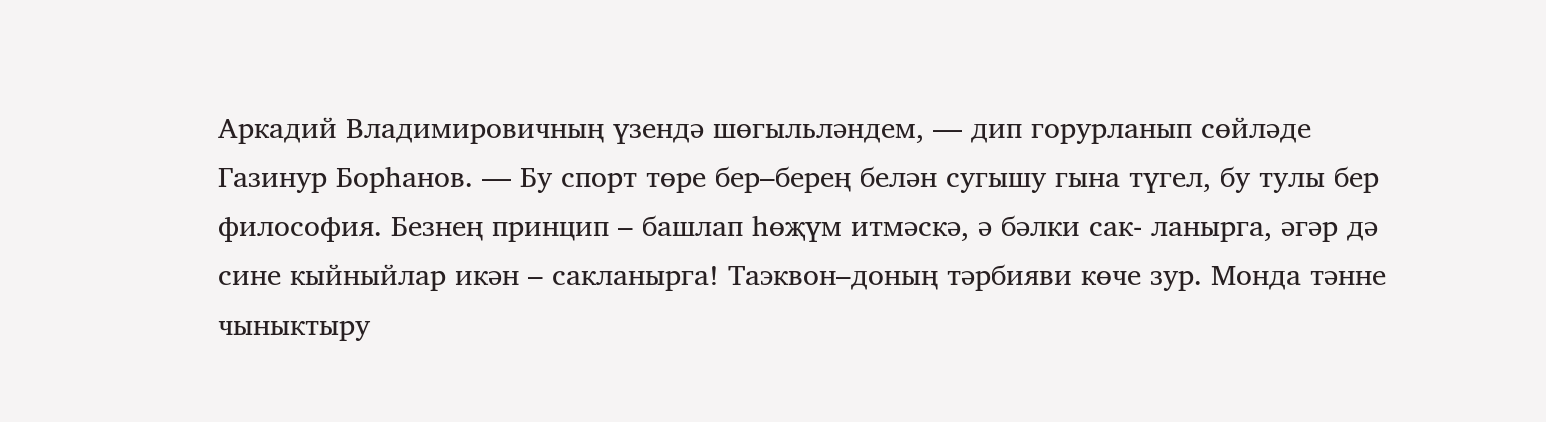Аркадий Владимировичның үзендә шөгыльләндем, — дип горурланып сөйләде Газинур Борһанов. — Бу спорт төре бер–берең белән сугышу гына түгел, бу тулы бер философия. Безнең принцип – башлап һөҗүм итмәскә, ә бәлки сак- ланырга, әгәр дә сине кыйныйлар икән – сакланырга! Таэквон–доның тәрбияви көче зур. Монда тәнне чыныктыру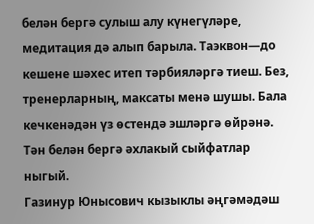белән бергә сулыш алу күнегүләре, медитация дә алып барыла. Таэквон—до кешене шәхес итеп тәрбияләргә тиеш. Без, тренерларның, максаты менә шушы. Бала кечкенәдән үз өстендә эшләргә өйрәнә. Тән белән бергә әхлакый сыйфатлар ныгый.
Газинур Юнысович кызыклы әңгәмәдәш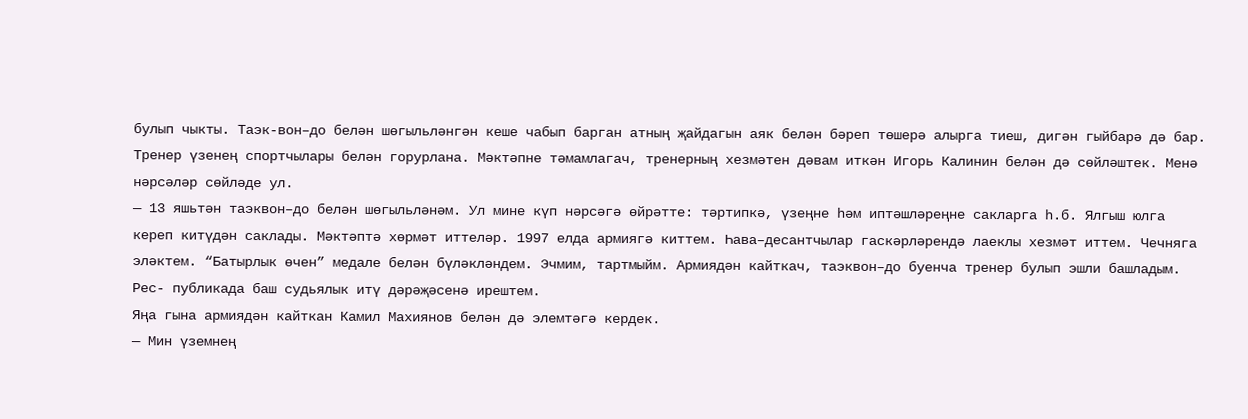булып чыкты. Таэк-вон–до белән шөгыльләнгән кеше чабып барган атның җайдагын аяк белән бәреп төшерә алырга тиеш, дигән гыйбарә дә бар. Тренер үзенең спортчылары белән горурлана. Мәктәпне тәмамлагач, тренерның хезмәтен дәвам иткән Игорь Калинин белән дә сөйләштек. Менә нәрсәләр сөйләде ул.
— 13 яшьтән таэквон–до белән шөгыльләнәм. Ул мине күп нәрсәгә өйрәтте: тәртипкә, үзеңне һәм иптәшләреңне сакларга һ.б. Ялгыш юлга кереп китүдән саклады. Мәктәптә хөрмәт иттеләр. 1997 елда армиягә киттем. Һава–десантчылар гаскәрләрендә лаеклы хезмәт иттем. Чечняга эләктем. “Батырлык өчен” медале белән бүләкләндем. Эчмим, тартмыйм. Армиядән кайткач, таэквон–до буенча тренер булып эшли башладым. Рес- публикада баш судьялык итү дәрәҗәсенә ирештем.
Яңа гына армиядән кайткан Камил Махиянов белән дә элемтәгә кердек.
— Мин үземнең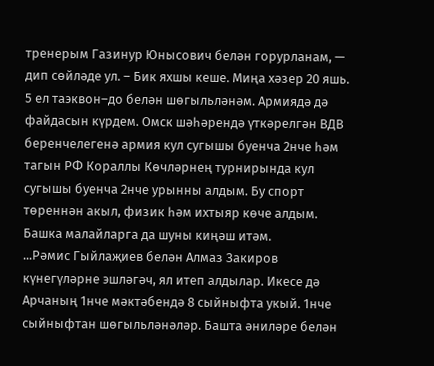тренерым Газинур Юнысович белән горурланам, — дип сөйләде ул. – Бик яхшы кеше. Миңа хәзер 20 яшь. 5 ел таэквон–до белән шөгыльләнәм. Армиядә дә файдасын күрдем. Омск шәһәрендә үткәрелгән ВДВ беренчелегенә армия кул сугышы буенча 2нче һәм тагын РФ Кораллы Көчләрнең турнирында кул сугышы буенча 2нче урынны алдым. Бу спорт төреннән акыл, физик һәм ихтыяр көче алдым. Башка малайларга да шуны киңәш итәм.
...Рәмис Гыйлаҗиев белән Алмаз Закиров күнегүләрне эшләгәч, ял итеп алдылар. Икесе дә Арчаның 1нче мәктәбендә 8 сыйныфта укый. 1нче сыйныфтан шөгыльләнәләр. Башта әниләре белән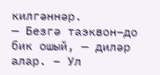килгәннәр.
— Безгә таэквон–до бик ошый, — диләр алар. – Ул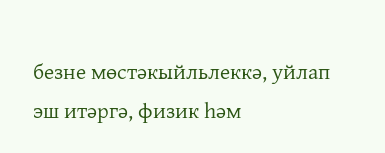безне мөстәкыйльлеккә, уйлап эш итәргә, физик һәм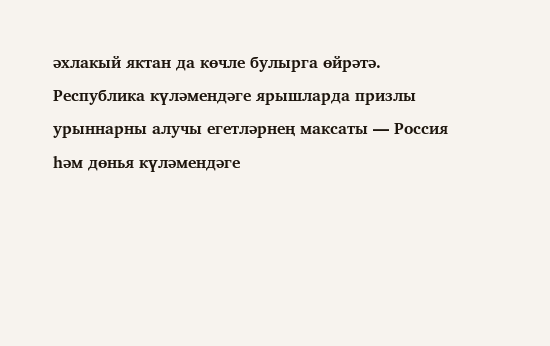әхлакый яктан да көчле булырга өйрәтә.
Республика күләмендәге ярышларда призлы урыннарны алучы егетләрнең максаты — Россия һәм дөнья күләмендәге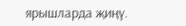ярышларда җиңү.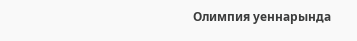Олимпия уеннарында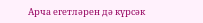Арча егетләрен дә күрсәк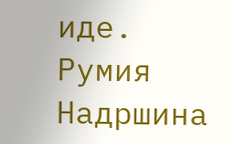иде.
Румия Надршина